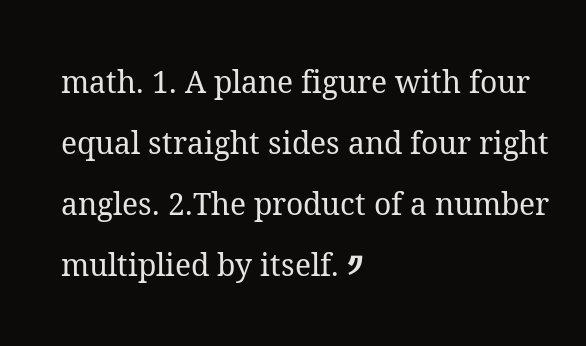math. 1. A plane figure with four equal straight sides and four right angles. 2.The product of a number multiplied by itself. ༡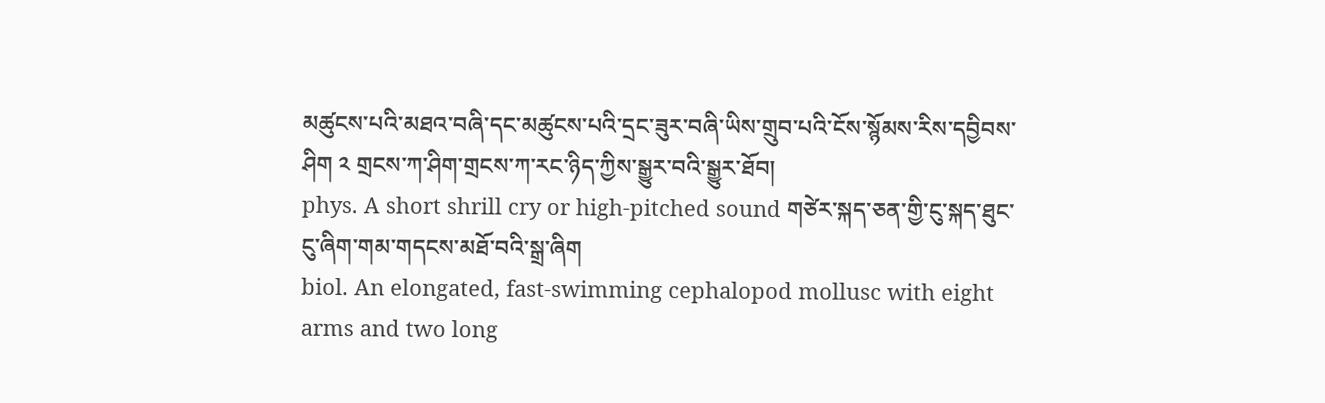མཚུངས་པའི་མཐའ་བཞི་དང་མཚུངས་པའི་དྲང་ཟུར་བཞི་ཡིས་གྲུབ་པའི་ངོས་སྙོམས་རིས་དབྱིབས་ཤིག ༢ གྲངས་ཀ་ཤིག་གྲངས་ཀ་རང་ཉིད་ཀྱིས་སྒྱུར་བའི་སྒྱུར་ཐོབ།
phys. A short shrill cry or high-pitched sound གཙེར་སྐད་ཅན་གྱི་ངུ་སྐད་ཐུང་ངུ་ཞིག་གམ་གདངས་མཐོ་བའི་སྒྲ་ཞིག
biol. An elongated, fast-swimming cephalopod mollusc with eight arms and two long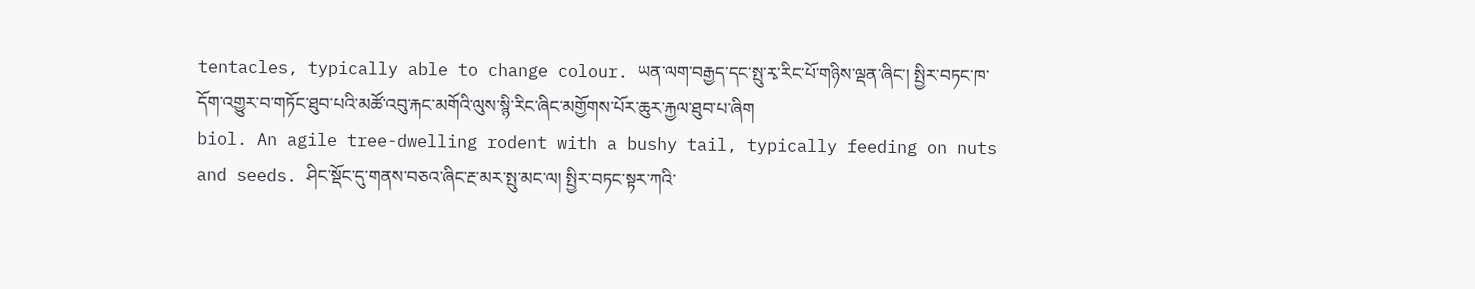tentacles, typically able to change colour. ཡན་ལག་བརྒྱད་དང་སྤུ་རྭ་རིང་པོ་གཉིས་ལྡན་ཞིང་། སྤྱིར་བཏང་ཁ་དོག་འགྱུར་བ་གཏོང་ཐུབ་པའི་མཚོ་འབུ་རྐང་མགོའི་ལུས་སྙི་རིང་ཞིང་མགྱོགས་པོར་ཆུར་རྐྱལ་ཐུབ་པ་ཞིག
biol. An agile tree-dwelling rodent with a bushy tail, typically feeding on nuts and seeds. ཤིང་སྡོང་དུ་གནས་བཅའ་ཞིང་རྔ་མར་སྤུ་མང་ལ། སྤྱིར་བཏང་སྟར་ཀའི་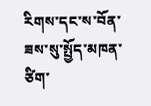རིགས་དང་ས་བོན་ཟས་སུ་སྤྱོད་མཁན་ཙིག་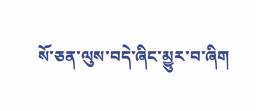སོ་ཅན་ལུས་བདེ་ཞིང་མྱུར་བ་ཞིག